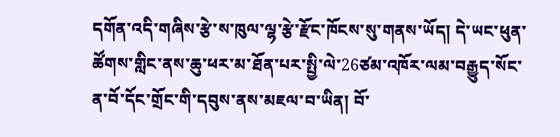དགོན་འདི་གཞིས་རྩེ་ས་ཁུལ་ལྷ་རྩེ་རྫོང་ཁོངས་སུ་གནས་ཡོད། དེ་ཡང་ཕུན་ཚོགས་གླིང་ནས་ཆུ་ཕར་མ་ཐོན་པར་སྤྱི་ལེ་26ཙམ་འཁོར་ལམ་བརྒྱུད་སོང་ན་བོ་དོང་གྲོང་གི་དབུས་ནས་མཇལ་བ་ཡིན། བོ་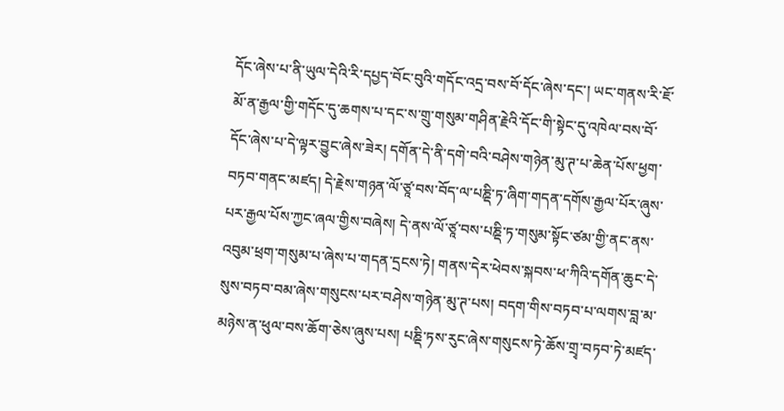དོང་ཞེས་པ་ནི་ཡུལ་དེའི་རི་དཔྱད་བོང་བུའི་གདོང་འདྲ་བས་བོ་དོང་ཞེས་དང་། ཡང་གནས་རི་ཇོ་མོ་ན་རྒྱལ་གྱི་གདོང་དུ་ཆགས་པ་དང་ས་གྲུ་གསུམ་གཤིན་རྗེའི་དོང་གི་སྟེང་དུ་འཁེལ་བས་བོ་དོང་ཞེས་པ་དེ་ལྟར་བྱུང་ཞེས་ཟེར། དགོན་དེ་ནི་དགེ་བའི་བཤེས་གཉེན་མུ་ཊ་པ་ཆེན་པོས་ཕྱག་བཏབ་གནང་མཛད། དེ་རྗེས་གཉན་ལོ་ཙཱ་བས་བོད་ལ་པཎྡི་ཏ་ཞིག་གདན་དགོས་རྒྱལ་པོར་ཞུས་པར་རྒྱལ་པོས་ཀྱང་ཞལ་གྱིས་བཞེས། དེ་ནས་ལོ་ཙཱ་བས་པཎྡི་ཏ་གསུམ་སྟོང་ཙམ་གྱི་ནང་ནས་འབུམ་ཕྲག་གསུམ་པ་ཞེས་པ་གདན་དྲངས་ཏེ། གནས་དེར་ཕེབས་སྐབས་ཕ་ཀིའི་དགོན་ཆུང་དེ་སུས་བཏབ་བམ་ཞེས་གསུངས་པར་བཤེས་གཉེན་མུ་ཊ་པས། བདག་གིས་བཏབ་པ་ལགས་བླ་མ་མཉེས་ན་ཕུལ་བས་ཆོག་ཅེས་ཞུས་པས། པཎྡི་ཏས་རུང་ཞེས་གསུངས་ཏེ་ཆོས་གྲྭ་བཏབ་ཏེ་མཛད་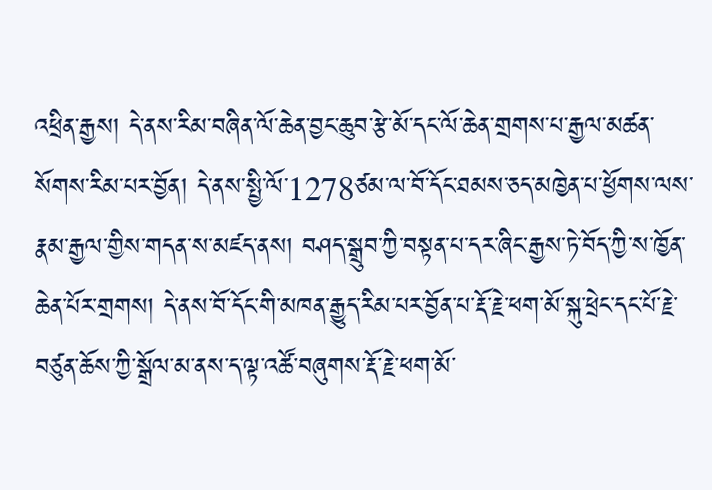འཕྲིན་རྒྱས། དེ་ནས་རིམ་བཞིན་ལོ་ཆེན་བྱང་ཆུབ་རྩེ་མོ་དང་ལོ་ཆེན་གྲགས་པ་རྒྱལ་མཚན་སོགས་རིམ་པར་བྱོན། དེ་ནས་སྤྱི་ལོ་1278ཙམ་ལ་བོ་དོང་ཐམས་ཅད་མཁྱེན་པ་ཕྱོགས་ལས་རྣམ་རྒྱལ་གྱིས་གདན་ས་མཛད་ནས། བཤད་སྒྲུབ་ཀྱི་བསྟན་པ་དར་ཞིང་རྒྱས་ཏེ་བོད་ཀྱི་ས་ཁྱོན་ཆེན་པོར་གྲགས། དེ་ནས་བོ་དོང་གི་མཁན་རྒྱུད་རིམ་པར་བྱོན་པ་རྡོ་རྗེ་ཕག་མོ་སྐུ་ཕྲེང་དང་པོ་རྗེ་བཙུན་ཆོས་ཀྱི་སྒྲོལ་མ་ནས་ད་ལྟ་འཚོ་བཞུགས་རྡོ་རྗེ་ཕག་མོ་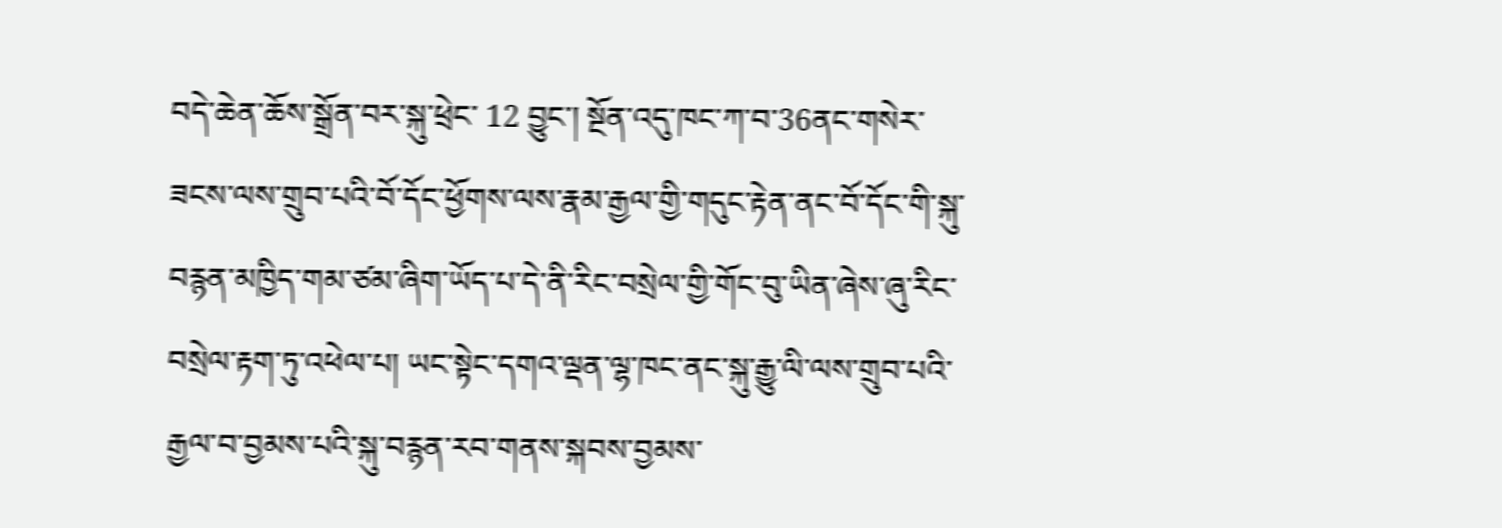བདེ་ཆེན་ཆོས་སྒྲོན་བར་སྐུ་ཕྲེང་ 12 བྱུང་། སྔོན་འདུ་ཁང་ཀ་བ་36ནང་གསེར་ཟངས་ལས་གྲུབ་པའི་བོ་དོང་ཕྱོགས་ལས་རྣམ་རྒྱལ་གྱི་གདུང་རྟེན་ནང་བོ་དོང་གི་སྐུ་བརྙན་མཁྱིད་གམ་ཙམ་ཞིག་ཡོད་པ་དེ་ནི་རིང་བསྲེལ་གྱི་གོང་བུ་ཡིན་ཞེས་ཞུ་རིང་བསྲེལ་རྟག་ཏུ་འཕེལ་པ། ཡང་སྟེང་དགའ་ལྡན་ལྷ་ཁང་ནང་སྐུ་རྒྱུ་ལི་ལས་གྲུབ་པའི་རྒྱལ་བ་བྱམས་པའི་སྐུ་བརྙན་རབ་གནས་སྐབས་བྱམས་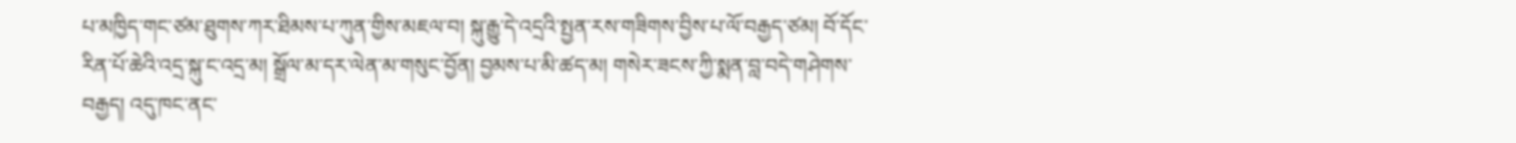པ་མཁྱིད་གང་ཙམ་ཐུགས་ཀར་ཐིམས་པ་ཀུན་གྱིས་མཇལ་བ། སྐུ་རྒྱུ་དེ་འདྲའི་སྤྱན་རས་གཟིགས་བྱིས་པ་ལོ་བརྒྱད་ཙམ། བོ་དོང་རིན་པོ་ཆེའི་འདྲ་སྐུ་ང་འདྲ་མ། སྒྲོལ་མ་དར་ལེན་མ་གསུང་བྱོན། བྱམས་པ་མི་ཚད་མ། གསེར་ཟངས་ཀྱི་སྨན་བླ་བདེ་གཤེགས་བརྒྱད། འདུ་ཁང་ནང་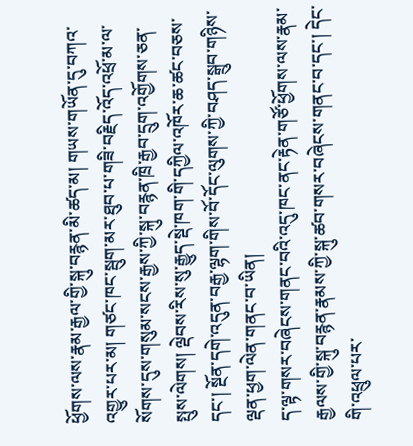ཕྱོགས་ལས་རྣམ་རྒྱལ་གྱི་སྐུ་བརྙན་མི་ཚད་མ། གཡས་གཡོན་དུ་བཀའ་འགྱུར་པར་མ། གཙང་ཁང་སྦུག་མར་ཐུབ་པ་གཟི་བརྗིད་འོད་འཕྲོ་མ་ལ་སོགས་དུས་གསུམ་སངས་རྒྱས་ཀྱི་སྐུ་བརྙན་ཁྲི་རྒྱབ་དྲུག་འགྱོགས་ཅན་སྤུས་ལེགས། ལྡེབས་རིས་སུ་རྒྱུད་སྡེ་ཁག་གི་དཀྱིལ་འཁོར་ཆ་ཚང་བཅས་དང་། སྔོན་དགེ་འདུན་བརྒྱ་ལྷག་གིས་བོ་དོང་ལུགས་ཀྱི་བཤད་སྒྲུབ་གཉིས་ལྡན་ཕྱག་ལེན་གནང་བ་ཡིན།
ད་ལྟ་གསར་བཞེངས་གནང་བའི་འདུ་ཁང་ནང་རྟེན་གཙོ་ཕྱོགས་ལས་རྣམ་རྒྱལས་གྱི་སྐུ་བརྙན་རྣམས་ཀྱི་སྐུ་ཚབ་གསར་བཞེངས་གནང་བ་དང་། དེང་གི་འཕྲུལ་པར་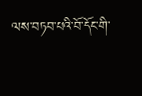ལས་བཏབ་པའི་བོ་དོང་གི་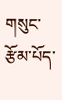གསུང་རྩོམ་པོད་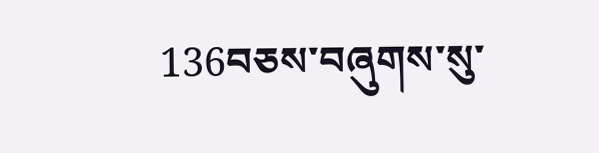136བཅས་བཞུགས་སུ་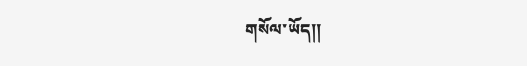གསོལ་ཡོད།།